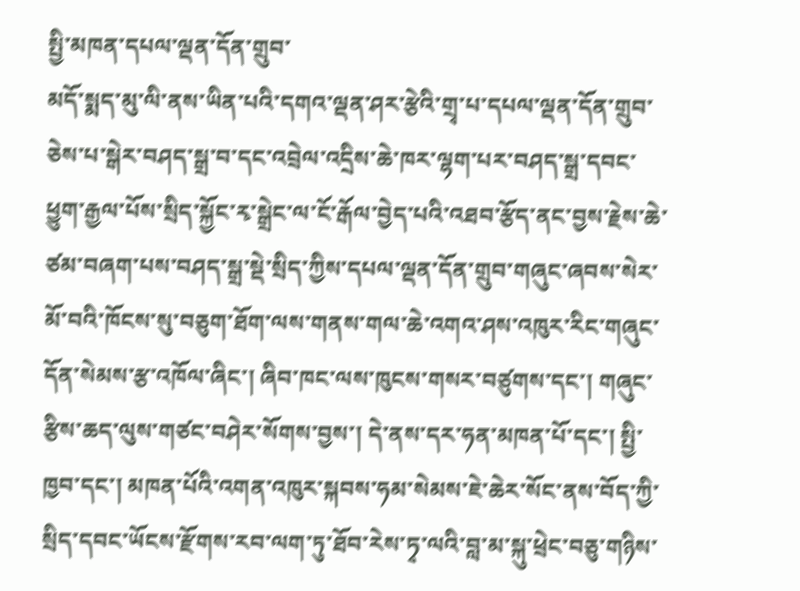སྤྱི་མཁན་དཔལ་ལྡན་དོན་གྲུབ་
མདོ་སྨད་མུ་ལི་ནས་ཡིན་པའི་དགའ་ལྡན་ཤར་རྩེའི་གྲྭ་པ་དཔལ་ལྡན་དོན་གྲུབ་ཅེས་པ་སྒེར་བཤད་སྒྲ་བ་དང་འབྲེལ་འདྲིས་ཆེ་ཁར་ལྷག་པར་བཤད་སྒྲ་དབང་ཕྱུག་རྒྱལ་པོས་སྲིད་སྐྱོང་རྭ་སྒྲེང་ལ་ངོ་རྒོལ་བྱེད་པའི་འཐབ་རྩོད་ནང་བྱས་རྗེས་ཆེ་ཙམ་བཞག་པས་བཤད་སྒྲ་སྡེ་སྲིད་ཀྱིས་དཔལ་ལྡན་དོན་གྲུབ་གཞུང་ཞབས་སེར་མོ་བའི་ཁོངས་སུ་བཅུག་ཐོག་ལས་གནས་གལ་ཆེ་འགའ་ཤས་འཁུར་རིང་གཞུང་དོན་སེམས་རྩ་འཁོལ་ཞིང་། ཞིབ་ཁང་ལས་ཁུངས་གསར་བཙུགས་དང་། གཞུང་རྩིས་ཆད་ལུས་གཙང་བཤེར་སོགས་བྱས་། དེ་ནས་དར་ཧན་མཁན་པོ་དང་། སྤྱི་ཁྱབ་དང་། མཁན་པོའི་འགན་འཁུར་སྐབས་ཧམ་སེམས་ཇེ་ཆེར་སོང་ནས་བོད་ཀྱི་སྲིད་དབང་ཡོངས་རྫོགས་རབ་ལག་ཏུ་ཐོབ་རེས་ཏྭ་ལའི་བླ་མ་སྐུ་ཕྲེང་བཅུ་གཉིས་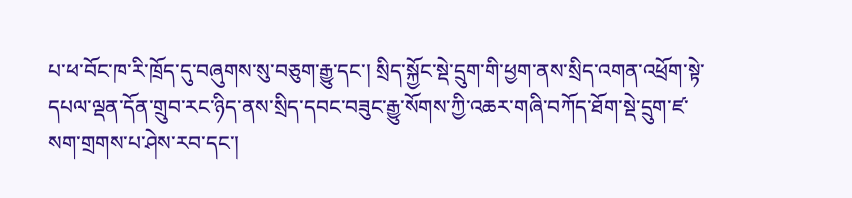པ་ཕ་བོང་ཁ་རི་ཁྲོད་དུ་བཞུགས་སུ་བཅུག་རྒྱུ་དང་། སྲིད་སྐྱོང་སྡེ་དྲུག་གི་ཕྱག་ནས་སྲིད་འགན་འཕྲོག་སྟེ་དཔལ་ལྡན་དོན་གྲུབ་རང་ཉིད་ནས་སྲིད་དབང་བཟུང་རྒྱུ་སོགས་ཀྱི་འཆར་གཞི་བཀོད་ཐོག་སྡེ་དྲུག་ཛ་སག་གྲགས་པ་ཤེས་རབ་དང་།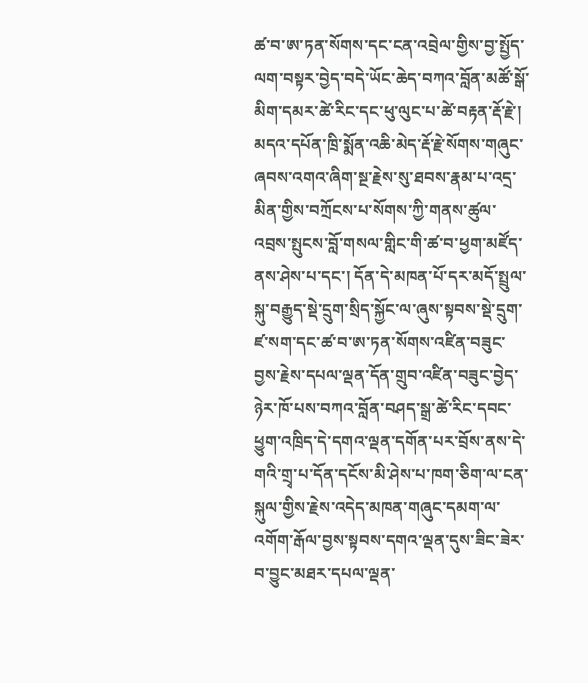ཚ་བ་ཨ་ཏན་སོགས་དང་ངན་འབྲེལ་གྱིས་བྱ་སྤྱོད་ལག་བསྟར་བྱེད་བདེ་ཡོང་ཆེད་བཀའ་བློན་མཚོ་སྒོ་མིག་དམར་ཚེ་རིང་དང་ཕུ་ལུང་པ་ཚེ་བརྟན་རྡོ་རྗེ་། མདའ་དཔོན་ཁྲི་སྨོན་འཆི་མེད་རྡོ་རྗེ་སོགས་གཞུང་ཞབས་འགའ་ཞིག་སྔ་རྗེས་སུ་ཐབས་རྣམ་པ་འདྲ་མིན་གྱིས་བཀྲོངས་པ་སོགས་ཀྱི་གནས་ཚུལ་འབྲས་སྤུངས་བློ་གསལ་གླིང་གི་ཚ་བ་ཕྱག་མཛོད་ནས་ཤེས་པ་དང་། དོན་དེ་མཁན་པོ་དར་མདོ་སྤྲུལ་སྐུ་བརྒྱུད་སྡེ་དྲུག་སྲིད་སྐྱོང་ལ་ཞུས་སྟབས་སྡེ་དྲུག་ཛ་སག་དང་ཚ་བ་ཨ་ཏན་སོགས་འཛིན་བཟུང་བྱས་རྗེས་དཔལ་ལྡན་དོན་གྲུབ་འཛིན་བཟུང་བྱེད་ཉེར་ཁོ་པས་བཀའ་བློན་བཤད་སྒྲ་ཚེ་རིང་དབང་ཕྱུག་འཁྲིད་དེ་དགའ་ལྡན་དགོན་པར་བྲོས་ནས་དེ་གའི་གྲྭ་པ་དོན་དངོས་མི་ཤེས་པ་ཁག་ཅིག་ལ་ངན་སྐུལ་གྱིས་རྗེས་འདེད་མཁན་གཞུང་དམག་ལ་འགོག་རྒོལ་བྱས་སྟབས་དགའ་ལྡན་དུས་ཟིང་ཟེར་བ་བྱུང་མཐར་དཔལ་ལྡན་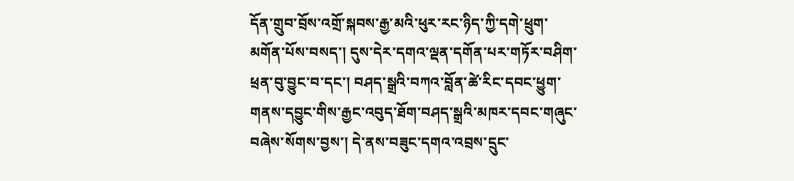དོན་གྲུབ་བྲོས་འགྲོ་སྐབས་རྒྱ་མའི་ཕུར་རང་ཉིད་ཀྱི་དགེ་ཕྲུག་མགོན་པོས་བསད་། དུས་དེར་དགའ་ལྡན་དགོན་པར་གཏོར་བཤིག་ཕྲན་བུ་བྱུང་བ་དང་། བཤད་སྒྲའི་བཀའ་བློན་ཚེ་རིང་དབང་ཕྱུག་གནས་དབྱུང་གིས་རྒྱང་འབུད་ཐོག་བཤད་སྒྲའི་མཁར་དབང་གཞུང་བཞེས་སོགས་བྱས་། དེ་ནས་བཟུང་དགའ་འབྲས་དྲུང་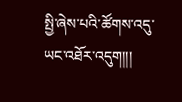སྤྱི་ཞེས་པའི་ཚོགས་འདུ་ཡང་འཐོར་འདུག།།།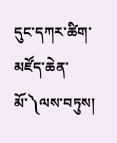དུང་དཀར་ཚིག་མཛོད་ཆེན་མོ་༽ལས་བཏུས།